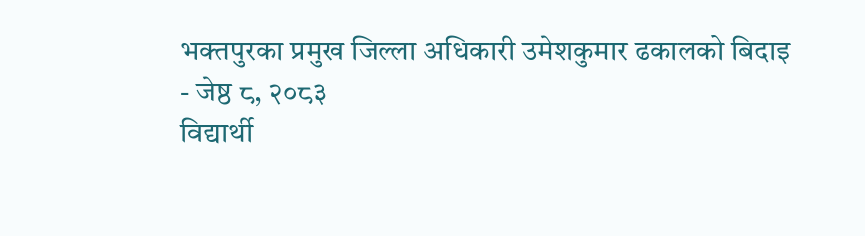भक्तपुरका प्रमुख जिल्ला अधिकारी उमेशकुमार ढकालको बिदाइ
- जेष्ठ ८, २०८३
विद्यार्थी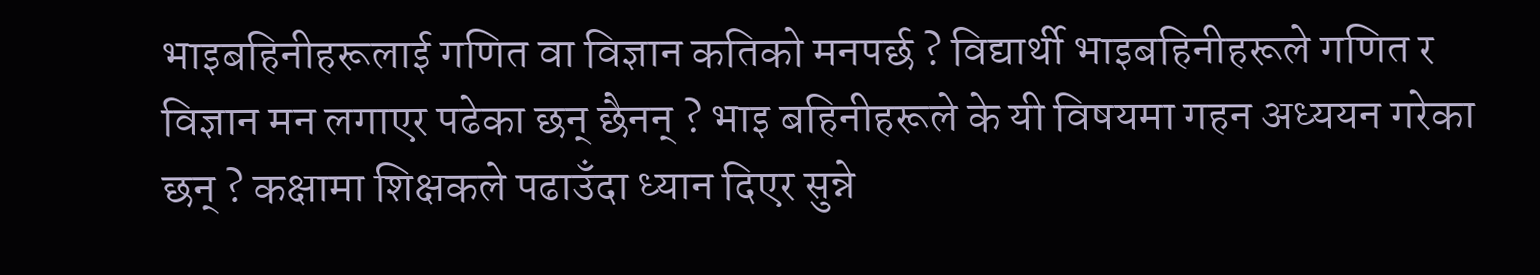भाइबहिनीहरूलाई गणित वा विज्ञान कतिको मनपर्छ ? विद्यार्थी भाइबहिनीहरूले गणित र विज्ञान मन लगाएर पढेका छन् छैनन् ? भाइ बहिनीहरूले के यी विषयमा गहन अध्ययन गरेका छन् ? कक्षामा शिक्षकले पढाउँदा ध्यान दिएर सुन्ने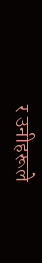र उनीहरूले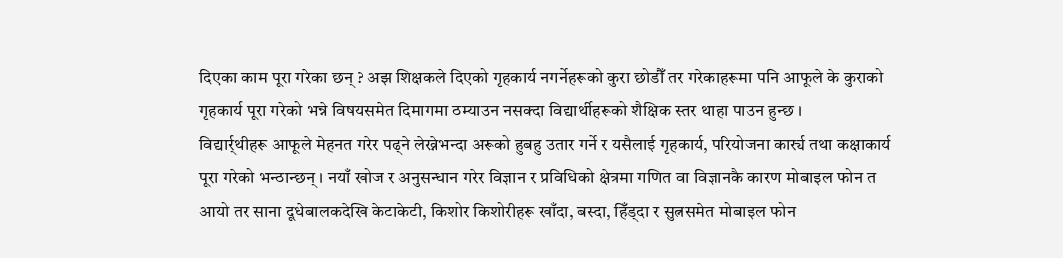दिएका काम पूरा गरेका छन् ? अझ शिक्षकले दिएको गृहकार्य नगर्नेहरूको कुरा छोडौँ तर गरेकाहरूमा पनि आफूले के कुराको गृहकार्य पूरा गरेको भन्ने विषयसमेत दिमागमा ठम्याउन नसक्दा विद्यार्थीहरूको शैक्षिक स्तर थाहा पाउन हुन्छ ।
विद्यार्र्थीहरू आफूले मेहनत गरेर पढ्ने लेख्नेभन्दा अरूको हुबहु उतार गर्ने र यसैलाई गृहकार्य, परियोजना कार्र्य तथा कक्षाकार्य पूरा गरेको भन्ठान्छन् । नयाँ खोज र अनुसन्धान गरेर विज्ञान र प्रविधिको क्षेत्रमा गणित वा विज्ञानकै कारण मोबाइल फोन त आयो तर साना दूधेबालकदेखि केटाकेटी, किशोर किशोरीहरू खाँदा, बस्दा, हिँड्दा र सुत्नसमेत मोबाइल फोन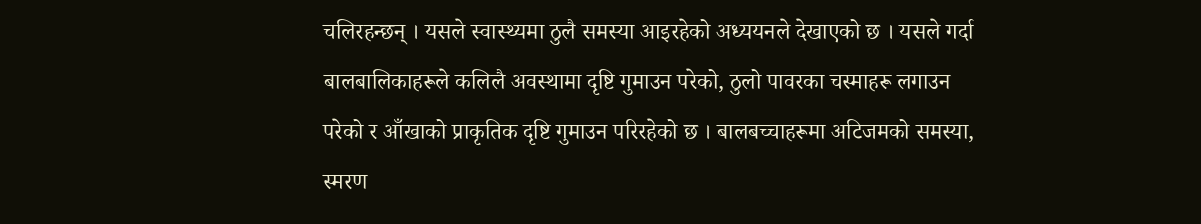चलिरहन्छन् । यसले स्वास्थ्यमा ठुलै समस्या आइरहेको अध्ययनले देखाएको छ । यसले गर्दा बालबालिकाहरूले कलिलै अवस्थामा दृष्टि गुमाउन परेको, ठुलो पावरका चस्माहरू लगाउन परेको र आँखाको प्राकृतिक दृष्टि गुमाउन परिरहेको छ । बालबच्चाहरूमा अटिजमको समस्या, स्मरण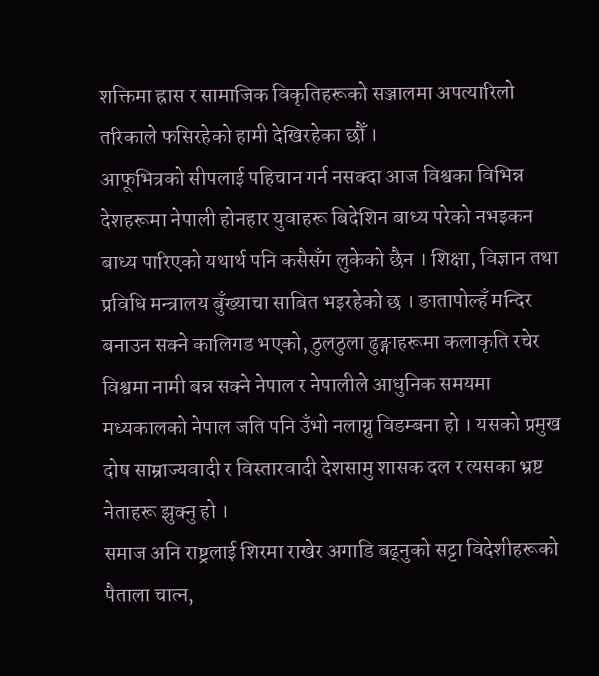शक्तिमा ह्रास र सामाजिक विकृतिहरूको सञ्जालमा अपत्यारिलो तरिकाले फसिरहेको हामी देखिरहेका छौँ ।
आफूभित्रको सीपलाई पहिचान गर्न नसक्दा आज विश्वका विभिन्न देशहरूमा नेपाली होनहार युवाहरू बिदेशिन बाध्य परेको नभइकन बाध्य पारिएको यथार्थ पनि कसैसँग लुकेको छैन । शिक्षा, विज्ञान तथा प्रविधि मन्त्रालय बुँख्याचा साबित भइरहेको छ । ङातापोल्हँ मन्दिर बनाउन सक्ने कालिगड भएको, ठुलठुला ढुङ्गाहरूमा कलाकृति रचेर विश्वमा नामी बन्न सक्ने नेपाल र नेपालीले आधुनिक समयमा मध्यकालको नेपाल जति पनि उँभो नलाग्नु विडम्बना हो । यसको प्रमुख दोष साम्राज्यवादी र विस्तारवादी देशसामु शासक दल र त्यसका भ्रष्ट नेताहरू झुक्नु हो ।
समाज अनि राष्ट्रलाई शिरमा राखेर अगाडि बढ्नुको सट्टा विदेशीहरूको पैताला चात्न,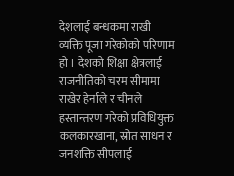देशलाई बन्धकमा राखी व्यक्ति पूजा गरेकोको परिणाम हो । देशको शिक्षा क्षेत्रलाई राजनीतिको चरम सीमामा राखेर हेर्नाले र चीनले हस्तान्तरण गरेको प्रविधियुक्त कलकारखाना, स्रोत साधन र जनशक्ति सीपलाई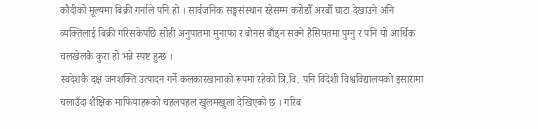कौदीको मूल्यमा बिक्री गर्नाले पनि हो । सार्वजनिक सङ्घसंस्थान रहेसम्म करोडौँ अरबौँ घाटा देखाउने अनि व्यक्तिलाई बिक्री गरिसकेपछि सोही अनुपातमा मुनाफा र बोनस बाँड्न सक्ने हैसियतमा पुग्नु र पनि यो आर्थिक चलखेलकै कुरा हो भन्ने स्पष्ट हुन्छ ।
स्वदेशकै दक्ष जनशक्ति उत्पादन गर्ने कलकारखानाको रूपमा रहेको त्रि.वि. पनि विदेशी विश्वविद्यालयको इसारामा चलाउँदा शैक्षिक माफियाहरूको चहलपहल खुलमखुला देखिएको छ । गरिब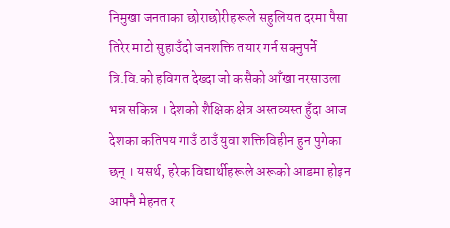निमुखा जनताका छोराछोरीहरूले सहुलियत दरमा पैसा तिरेर माटो सुहाउँदो जनशक्ति तयार गर्न सक्नुपर्ने त्रि.वि.को हविगत देख्दा जो कसैको आँखा नरसाउला भन्न सकिन्न । देशको शैक्षिक क्षेत्र अस्तव्यस्त हुँदा आज देशका कतिपय गाउँ ठाउँ युवा शक्तिविहीन हुन पुगेका छन् । यसर्थ, हरेक विद्यार्थीहरूले अरूको आडमा होइन आफ्नै मेहनत र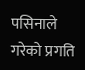पसिनाले गरेको प्रगति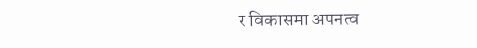र विकासमा अपनत्व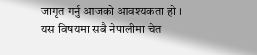जागृत गर्नु आजको आवश्यकता हो । यस विषयमा सबै नेपालीमा चेत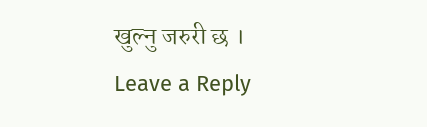खुल्नु जरुरी छ ।
Leave a Reply